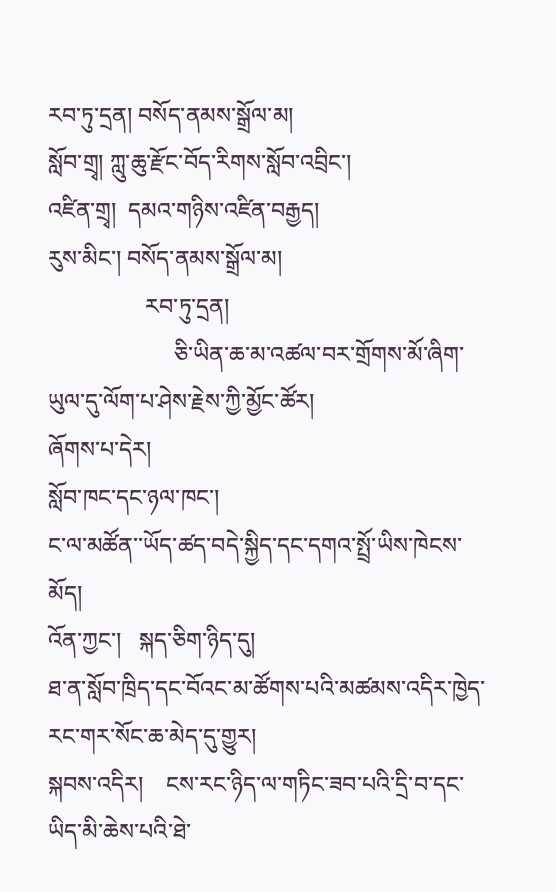རབ་ཏུ་དྲན། བསོད་ནམས་སྒྲོལ་མ།
སློབ་གྲྭ། ཀླུ་ཆུ་རྫོང་བོད་རིགས་སློབ་འབྲིང་།
འཛིན་གྲྭ།  དམའ་གཉིས་འཛིན་བརྒྱད།
རུས་མིང་། བསོད་ནམས་སྒྲོལ་མ།
                 རབ་ཏུ་དྲན།
                      ཅི་ཡིན་ཆ་མ་འཚལ་བར་གྲོགས་མོ་ཞིག་ཡུལ་དུ་ལོག་པ་ཤེས་རྗེས་ཀྱི་མྱོང་ཚོར།
ཞོགས་པ་དེར།
སློབ་ཁང་དང་ཉལ་ཁང་།
ང་ལ་མཚོན་་ཡོད་ཚད་བདེ་སྐྱིད་དང་དགའ་སྤྲོ་ཡིས་ཁེངས་མོད།
འོན་ཀྱང་།   སྐད་ཅིག་ཉིད་དུ།
ཐ་ན་སློབ་ཁྲིད་དང་བོའང་མ་ཚོགས་པའི་མཚམས་འདིར་ཁྱེད་རང་གར་སོང་ཆ་མེད་དུ་གྱུར།
སྐབས་འདིར།    ངས་རང་ཉིད་ལ་གཏིང་ཟབ་པའི་དྲི་བ་དང་ཡིད་མི་ཆེས་པའི་ཐེ་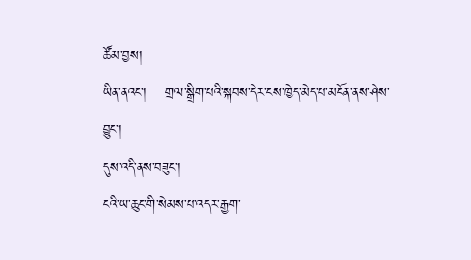ཚོམ་བྱས།
ཡིན་ནའང་།    གྲལ་སྒྲིག་པའི་སྐབས་དེར་ངས་ཁྱེད་མེད་པ་མངོན་ནས་ཤེས་བྱུང་།
དུས་འདི་ནས་བཟུང་།
ངའི་ཡ་ཆུང་གི་སེམས་པ་འདར་རྒྱག་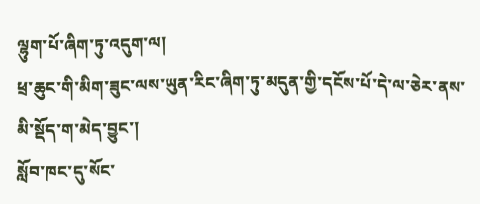ལྷུག་པོ་ཞིག་ཏུ་འདུག་ལ།
ཕྲ་ཆུང་གི་མིག་ཟུང་ལས་ཡུན་རིང་ཞིག་ཏུ་མདུན་གྱི་དངོས་པོ་དེ་ལ་ཅེར་ནས་མི་སྡོད་ག་མེད་བྱུང་།
སློབ་ཁང་དུ་སོང་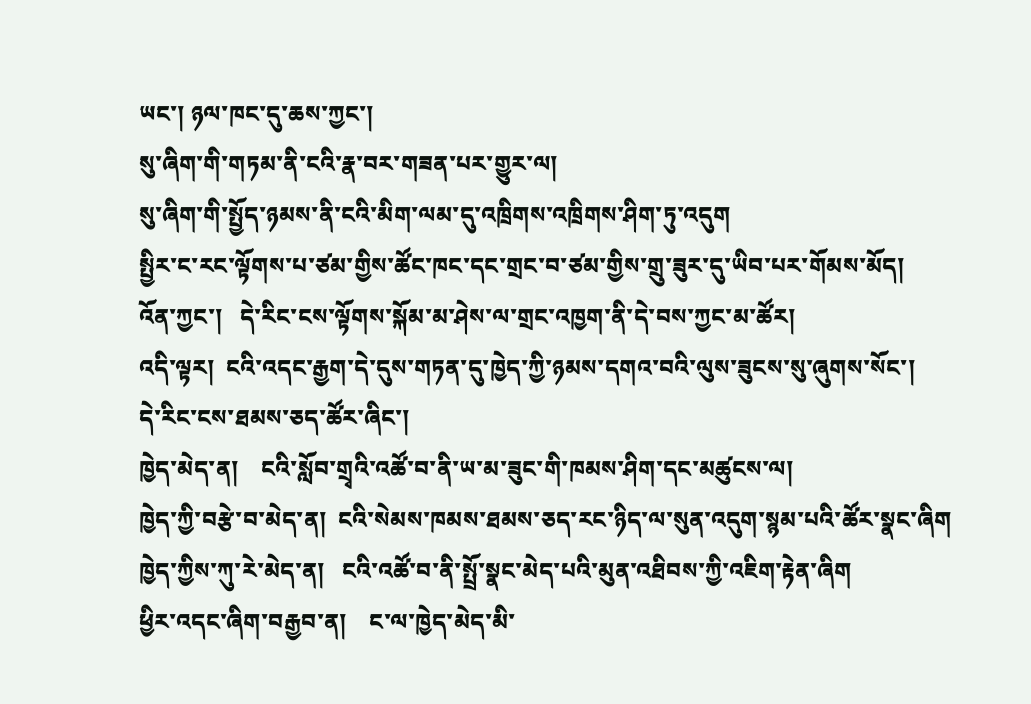ཡང་། ཉལ་ཁང་དུ་ཆས་ཀྱང་།
སུ་ཞིག་གི་གཏམ་ནི་ངའི་རྣ་བར་གཟན་པར་གྱུར་ལ།
སུ་ཞིག་གི་སྤྱོད་ཉམས་ནི་ངའི་མིག་ལམ་དུ་འཁྲིགས་འཁྲིགས་ཤིག་ཏུ་འདུག
སྤྱིར་ང་རང་ལྟོགས་པ་ཙམ་གྱིས་ཚོང་ཁང་དང་གྲང་བ་ཙམ་གྱིས་གྲུ་ཟུར་དུ་ཡིབ་པར་གོམས་མོད།
འོན་ཀྱང་།   དེ་རིང་ངས་ལྟོགས་སྐོམ་མ་ཤེས་ལ་གྲང་འཁྱག་ནི་དེ་བས་ཀྱང་མ་ཚོར།
འདི་ལྟར།  ངའི་འདང་རྒྱག་དེ་དུས་གཏན་དུ་ཁྱེད་ཀྱི་ཉམས་དགའ་བའི་ལུས་ཟུངས་སུ་ཞུགས་སོང་།
དེ་རིང་ངས་ཐམས་ཅད་ཚོར་ཞིང་།
ཁྱེད་མེད་ན།    ངའི་སློབ་གྲྭའི་འཚོ་བ་ནི་ཡ་མ་ཟུང་གི་ཁམས་ཤིག་དང་མཚུངས་ལ།
ཁྱེད་ཀྱི་བརྩེ་བ་མེད་ན།  ངའི་སེམས་ཁམས་ཐམས་ཅད་རང་ཉིད་ལ་སུན་འདུག་སྙམ་པའི་ཚོར་སྣང་ཞིག
ཁྱེད་ཀྱིས་ཀུ་རེ་མེད་ན།   ངའི་འཚོ་བ་ནི་སྤྲོ་སྣང་མེད་པའི་མུན་འཐིབས་ཀྱི་འཇིག་རྟེན་ཞིག
ཕྱིར་འདང་ཞིག་བརྒྱབ་ན།    ང་ལ་ཁྱེད་མེད་མི་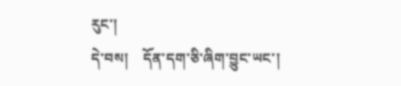རུང་།
དེ་བས།    དོན་དག་ཅི་ཞིག་བྱུང་ཡང་།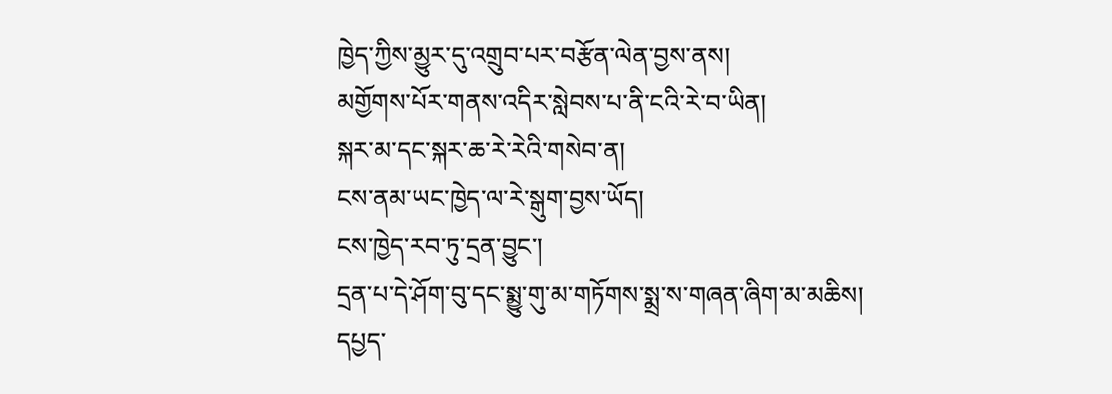ཁྱེད་ཀྱིས་མྱུར་དུ་འགྲུབ་པར་བརྩོན་ལེན་བྱས་ནས།
མགྱོགས་པོར་གནས་འདིར་སླེབས་པ་ནི་ངའི་རེ་བ་ཡིན།
སྐར་མ་དང་སྐར་ཆ་རེ་རེའི་གསེབ་ན།
ངས་ནམ་ཡང་ཁྱེད་ལ་རེ་སྒུག་བྱས་ཡོད།
ངས་ཁྱེད་རབ་ཏུ་དྲན་བྱུང་།
དྲན་པ་དེ་ཤོག་བུ་དང་སྨྱུ་གུ་མ་གཏོགས་སྨྲ་ས་གཞན་ཞིག་མ་མཆིས།
དཔྱད་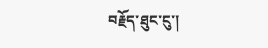བརྗོད་ཐུང་ངུ་།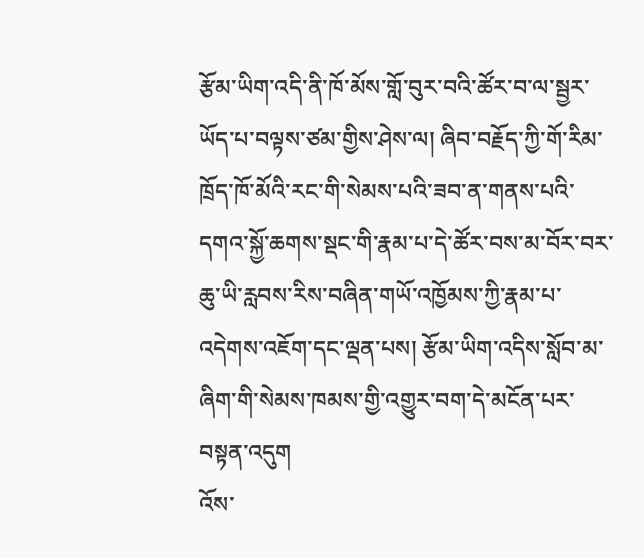རྩོམ་ཡིག་འདི་ནི་ཁོ་མོས་གློ་བུར་བའི་ཚོར་བ་ལ་སྦྱར་ཡོད་པ་བལྟས་ཙམ་གྱིས་ཤེས་ལ། ཞིབ་བརྗོད་ཀྱི་གོ་རིམ་ཁྲོད་ཁོ་མོའི་རང་གི་སེམས་པའི་ཟབ་ན་གནས་པའི་དགའ་སྐྱོ་ཆགས་སྡང་གི་རྣམ་པ་དེ་ཚོར་བས་མ་བོར་བར་ཆུ་ཡི་རླབས་རིས་བཞིན་གཡོ་འཁྱོམས་ཀྱི་རྣམ་པ་འདེགས་འཇོག་དང་ལྡན་པས། རྩོམ་ཡིག་འདིས་སློབ་མ་ཞིག་གི་སེམས་ཁམས་གྱི་འགྱུར་བག་དེ་མངོན་པར་བསྟན་འདུག
འོས་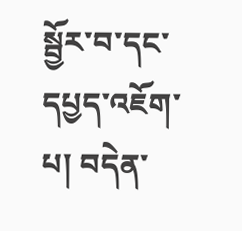སྦྱོར་བ་དང་དཔྱད་འཇོག་པ། བདེན་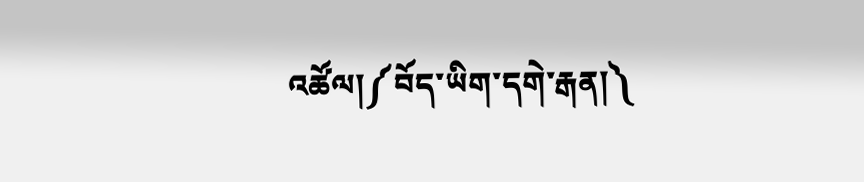འཚོལ།༼བོད་ཡིག་དགེ་རྒན།༽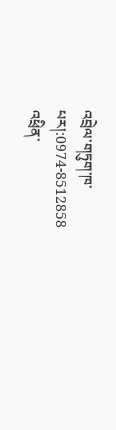འབྲེལ་གཏུག་ཁ་པར།:0974-8512858
འཕྲིན་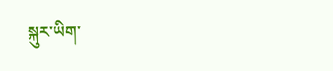སྐུར་ཡིག་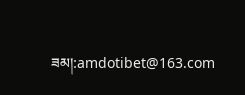ཟམ།:amdotibet@163.com